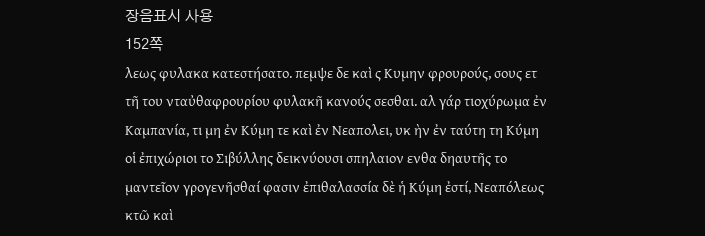장음표시 사용
152쪽
λεως φυλακα κατεστήσατο. πεμψε δε καὶ ς Κυμην φρουρούς, σους ετ τῆ του νταὐθαφρουρίου φυλακῆ κανούς σεσθαι. αλ γάρ τιοχύρωμα ἐν Καμπανία, τι μη ἐν Κύμη τε καὶ ἐν Νεαπολει, υκ ὴν ἐν ταύτη τη Κύμη οἱ ἐπιχώριοι το Σιβύλλης δεικνύουσι σπηλαιον ενθα δηαυτῆς το μαντεῖον γρογενῆσθαί φασιν ἐπιθαλασσία δὲ ἡ Κύμη ἐστί, Νεαπόλεως κτῶ καὶ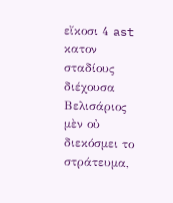εἴκοσι 4 ast κατον σταδίους διέχουσα Βελισάριος μὲν οὐ διεκόσμει το στράτευμα,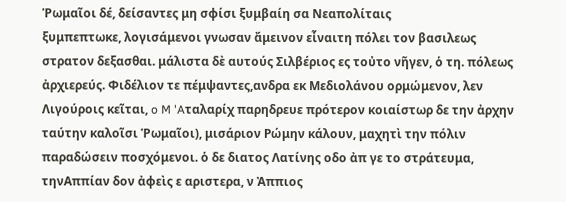Ῥωμαῖοι δέ, δείσαντες μη σφίσι ξυμβαίη σα Νεαπολίταις
ξυμπεπτωκε, λογισάμενοι γνωσαν ἄμεινον εἶναιτη πόλει τον βασιλεως στρατον δεξασθαι. μάλιστα δὲ αυτούς Σιλβέριος ες τοὐτο νῆγεν, ὁ τη. πόλεως ἀρχιερεύς. Φιδέλιον τε πέμψαντες,ανδρα εκ Μεδιολάνου ορμώμενον, λεν Λιγούροις κεῖται, o M 'Aταλαρίχ παρηδρευε πρότερον κοιαίστωρ δε την ἀρχην ταύτην καλοῖσι Ῥωμαῖοι), μισάριον Ρώμην κάλουν, μαχητὶ την πόλιν παραδώσειν ποσχόμενοι. ὁ δε διατος Λατίνης οδο ἀπ γε το στράτευμα, τηνAππίαν δον ἀφεὶς ε αριστερα, ν Ἀππιος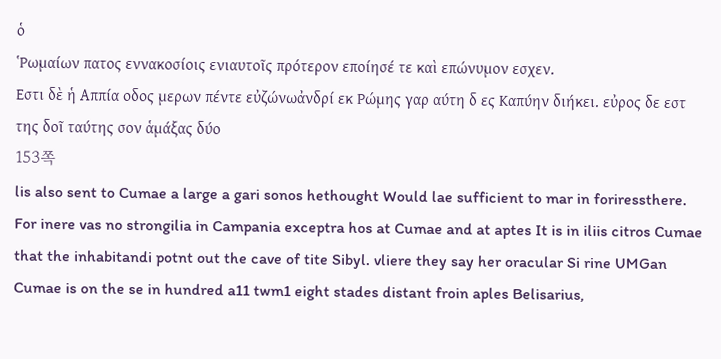ὁ
Ῥωμαίων πατος εννακοσίοις ενιαυτοῖς πρότερον εποίησέ τε καὶ επώνυμον εσχεν.
Εστι δὲ ἡ Αππία οδος μερων πέντε εὐζώνωἀνδρί εκ Ρώμης γαρ αύτη δ ες Καπύην διήκει. εὐρος δε εστ της δοῖ ταύτης σον ἁμάξας δύο
153쪽
lis also sent to Cumae a large a gari sonos hethought Would lae sufficient to mar in foriressthere. For inere vas no strongilia in Campania exceptra hos at Cumae and at aptes It is in iliis citros Cumae that the inhabitandi potnt out the cave of tite Sibyl. vliere they say her oracular Si rine UMGan Cumae is on the se in hundred a11 twm1 eight stades distant froin aples Belisarius,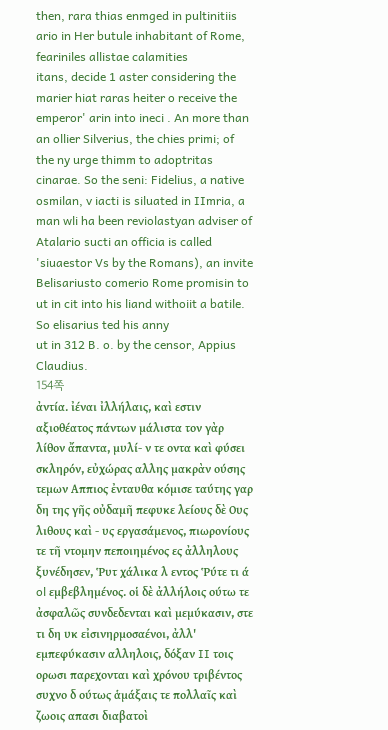then, rara thias enmged in pultinitiis ario in Her butule inhabitant of Rome, feariniles allistae calamities
itans, decide 1 aster considering the marier hiat raras heiter o receive the emperor' arin into ineci . An more than an ollier Silverius, the chies primi; of the ny urge thimm to adoptritas cinarae. So the seni: Fidelius, a native osmilan, v iacti is siluated in IImria, a man wli ha been reviolastyan adviser of Atalario sucti an officia is called 'siuaestor Vs by the Romans), an invite Belisariusto comerio Rome promisin to ut in cit into his liand withoiit a batile. So elisarius ted his anny
ut in 312 B. o. by the censor, Appius Claudius.
154쪽
ἀντία. ἰέναι ἰλλήλαις, καὶ εστιν αξιοθέατος πάντων μάλιστα τον γὰρ λίθον ἄπαντα, μυλί- ν τε οντα καὶ φύσει σκληρόν, εὐχώρας αλλης μακρὰν ούσης τεμων Aππιος ἐνταυθα κόμισε ταύτης γαρ δη της γῆς οὐδαμῆ πεφυκε λείους δὲ Ους λιθους καὶ - υς εργασάμενος, πιωρονίους τε τῆ ντομην πεποιημένος ες ἀλληλους ξυνέδησεν, Ῥυτ χάλικα λ εντος Ῥύτε τι ά ol εμβεβλημένος. οἱ δὲ ἀλλήλοις oύτω τε ἀσφαλῶς συνδεδενται καὶ μεμύκασιν, στε τι δη υκ εἰσινηρμοσαένοι, ἀλλ' εμπεφύκασιν αλληλοις, δόξαν II τοις ορωσι παρεχονται καὶ χρόνου τριβέντος συχνο δ ούτως ἁμάξαις τε πολλαῖς καὶ ζωοις απασι διαβατοὶ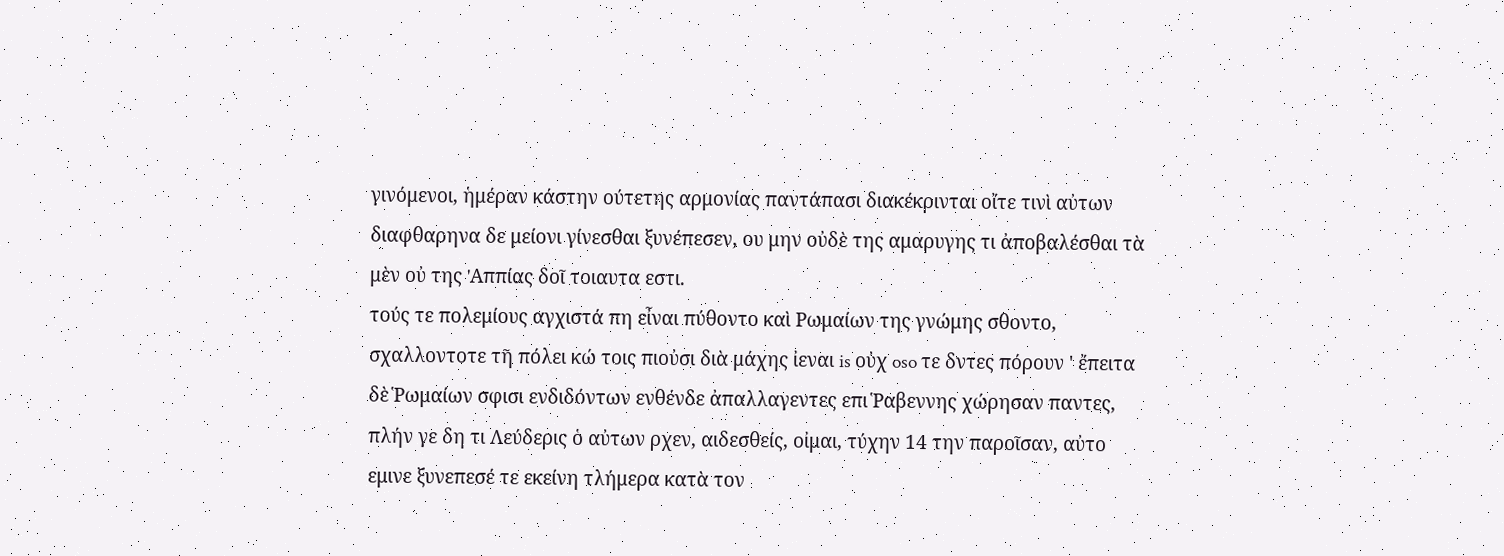γινόμενοι, ἡμέραν κάστην ούτετης αρμονίας παντάπασι διακέκρινται οἴτε τινὶ αὐτων διαφθαρηνα δε μείονι γίνεσθαι ξυνέπεσεν, ου μην οὐδὲ της αμαρυγης τι ἀποβαλέσθαι τὰ μὲν οὐ της 'Aππίας δοῖ τοιαυτα εστι.
τούς τε πολεμίους αγχιστά πη εἶναι πύθοντο καὶ Ρωμαίων της γνώμης σθοντο, σχαλλοντοτε τῆ πόλει κώ τοις πιοὐσι διὰ μάχης ἰεναι is οὐχ oso τε δντες πόρουν ' ἔπειτα δὲ Ῥωμαίων σφισι ενδιδόντων ενθένδε ἀπαλλαγεντες επι Ῥαβεννης χώρησαν παντες, πλήν γε δη τι Λεύδερις ὁ αὐτων ρχεν, αιδεσθείς, οἰμαι, τύχην 14 την παροῖσαν, αὐτο εμινε ξυνεπεσέ τε εκείνη τλήμερα κατὰ τον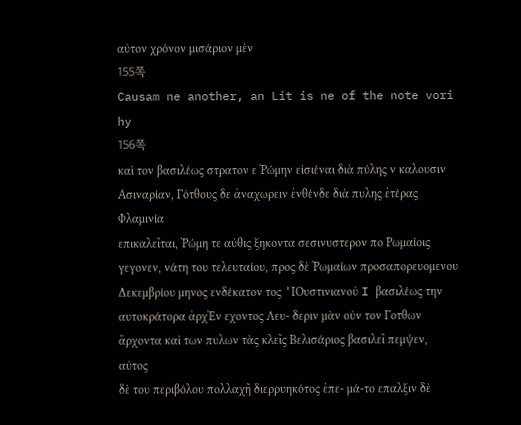αὐτον χρόνον μισάριον μὲν
155쪽
Causam ne another, an Lit is ne of the note vori hy
156쪽
καὶ τον βασιλέως στρατον ε Ῥώμην εἰσιέναι διὰ πύλης ν καλουσιν Ασιναρίαν, Γότθους δε ἀναχωρειν ἐνθένδε διὰ πυλης ἐτέρας Φλαμινία
επικαλεῖται, Ῥώμη τε αὐθις ξηκοντα σεσινυστερον πο Ρωμαίοις γεγονεν, νάτη του τελευταίου, προς δὲ Ῥωμαίων προσαπορευομενου Δεκεμβρίου μηνος ενδέκατον τος 'IOυστινιανοὐ I βασιλέως την αυτοκράτορα ἀρχἘν εχοντος Λευ- δεριν μὰν οὐν τον Γοτθων ἄρχοντα καὶ των πυλων τὰς κλεῖς Βελισάριος βασιλεῖ πεμψεν, αὐτος
δὲ του περιβόλου πολλαχῆ διερρυηκότος ἐπε- μά-το επαλξιν δὲ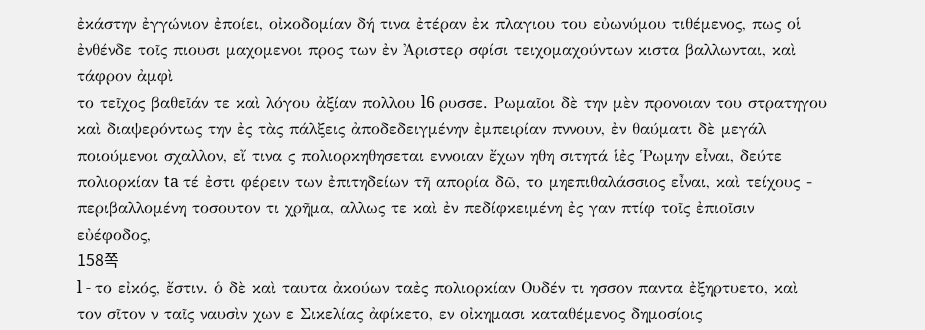ἐκάστην ἐγγώνιον ἐποίει, οἰκοδομίαν δή τινα ἐτέραν ἐκ πλαγιου του εὐωνύμου τιθέμενος, πως οἱ ἐνθένδε τοῖς πιουσι μαχομενοι προς των ἐν Ἀριστερ σφίσι τειχομαχούντων κιστα βαλλωνται, καὶ τάφρον ἀμφὶ
το τεῖχος βαθεῖάν τε καὶ λόγου ἀξίαν πολλου l6 ρυσσε. Ρωμαῖοι δὲ την μὲν προνοιαν του στρατηγου καὶ διαψερόντως την ἐς τὰς πάλξεις ἀποδεδειγμένην ἐμπειρίαν πννουν, ἐν θαύματι δὲ μεγάλ ποιούμενοι σχαλλον, εἴ τινα ς πολιορκηθησεται εννοιαν ἔχων ηθη σιτητά ἱἐς Ῥωμην εἶναι, δεύτε πολιορκίαν ta τέ ἐστι φέρειν των ἐπιτηδείων τῆ απορία δῶ, το μηεπιθαλάσσιος εἶναι, καὶ τείχους - περιβαλλομένη τοσουτον τι χρῆμα, αλλως τε καὶ ἐν πεδίφκειμένη ἐς γαν πτίφ τοῖς ἐπιοῖσιν εὐέφοδος,
158쪽
l - το εἰκός, ἔστιν. ὁ δὲ καὶ ταυτα ἀκούων ταἐς πολιορκίαν Ουδέν τι ησσον παντα ἐξηρτυετο, καὶ τον σῖτον ν ταῖς ναυσὶν χων ε Σικελίας ἀφίκετο, εν οἰκημασι καταθέμενος δημοσίοις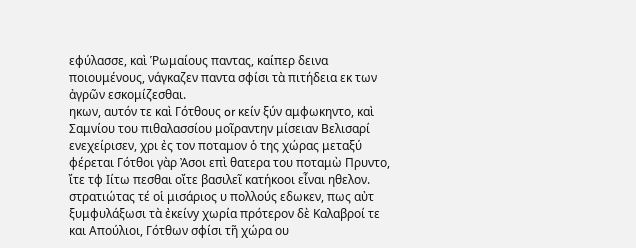εφύλασσε, καὶ Ῥωμαίους παντας, καίπερ δεινα ποιουμένους, νάγκαζεν παντα σφίσι τὰ πιτήδεια εκ των ἀγρῶν εσκομίζεσθαι.
ηκων, αυτόν τε καὶ Γότθους or κείν ξύν αμφωκηντο, καὶ Σαμνίου του πιθαλασσίου μοῖραντην μίσειαν Βελισαρί ενεχείρισεν, χρι ἐς τον ποταμον ὁ της χώρας μεταξύ φέρεται Γότθοι γὰρ Ἀσοι επὶ θατερα του ποταμὼ Πρυντο, ἴτε τφ Ιίτω πεσθαι οἴτε βασιλεῖ κατήκοοι εἶναι ηθελον. στρατιώτας τέ οἱ μισάριος υ πολλούς εδωκεν, πως αὐτ ξυμφυλάξωσι τὰ ἐκείνy χωρία πρότερον δὲ Καλαβροί τε και Απούλιοι, Γότθων σφίσι τῆ χώρα ου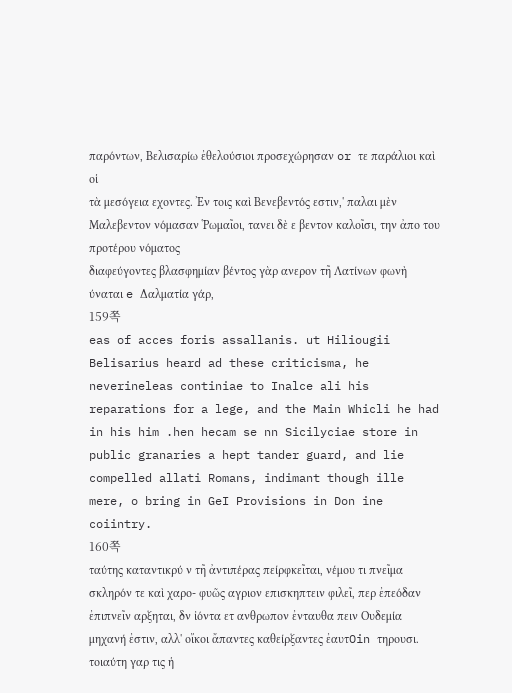παρόντων, Βελισαρίω ἐθελούσιοι προσεχώρησαν or τε παράλιοι καὶ οἱ
τὰ μεσόγεια εχοντες. Ἐν τοις καὶ Βενεβεντός εστιν,' παλαι μὲν Μαλεβεντον νόμασαν Ῥωμαῖοι, τανει δὲ ε βεντον καλοῖσι, την ἀπο του προτέρου νόματος
διαφεύγοντες βλασφημίαν βέντος γὰρ ανερον τῆ Λατίνων φωνὴ ύναται e Δαλματία γάρ,
159쪽
eas of acces foris assallanis. ut Hiliougii Belisarius heard ad these criticisma, he neverineleas continiae to Inalce ali his reparations for a lege, and the Main Whicli he had in his him .hen hecam se nn Sicilyciae store in public granaries a hept tander guard, and lie compelled allati Romans, indimant though ille mere, o bring in GeI Provisions in Don ine coiintry.
160쪽
ταύτης καταντικρύ ν τῆ ἀντιπέρας πείρφκεῖται, νέμου τι πνεῖμα σκληρόν τε καὶ χαρο- φυῶς αγριον επισκηπτειν φιλεῖ, περ ἐπεόδαν ἐπιπνεῖν αρξηται, δν ἰόντα ετ ανθρωπον ἐνταυθα πειν Ουδεμία μηχανή ἐστιν, αλλ' οἴκοι ἄπαντες καθείρξαντες ἐαυτOin τηρουσι. τοιαύτη γαρ τις ἡ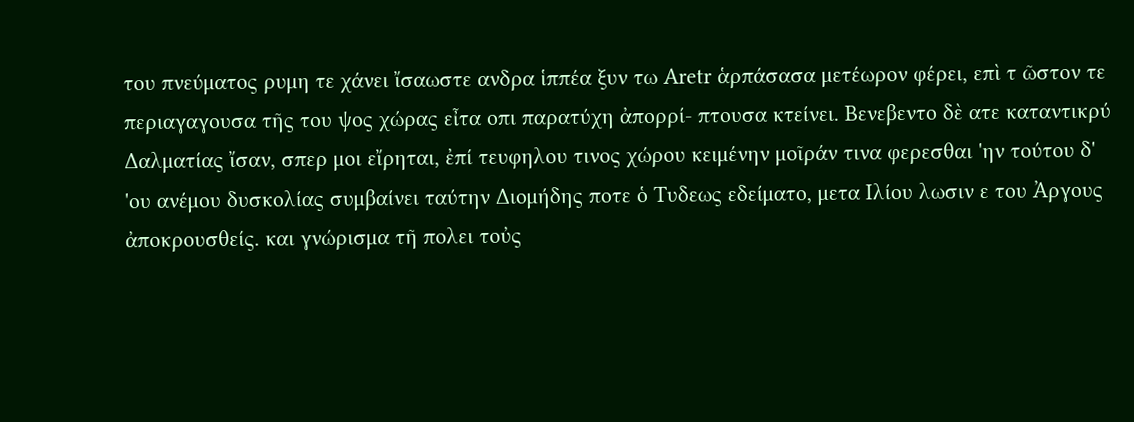του πνεύματος ρυμη τε χάνει ἴσαωστε ανδρα ἱππέα ξυν τω Aretr ἁρπάσασα μετέωρον φέρει, επὶ τ ῶστον τε περιαγαγουσα τῆς του ψος χώρας εἶτα οπι παρατύχη ἀπορρί- πτουσα κτείνει. Βενεβεντο δὲ ατε καταντικρύ Δαλματίας ἴσαν, σπερ μοι εἴρηται, ἐπί τευφηλου τινος χώρου κειμένην μοῖράν τινα φερεσθαι 'ην τούτου δ' 'ου ανέμου δυσκολίας συμβαίνει ταύτην Διομήδης ποτε ὁ Τυδεως εδείματο, μετα Ιλίου λωσιν ε του Ἀργους ἀποκρουσθείς. και γνώρισμα τῆ πολει τοὐς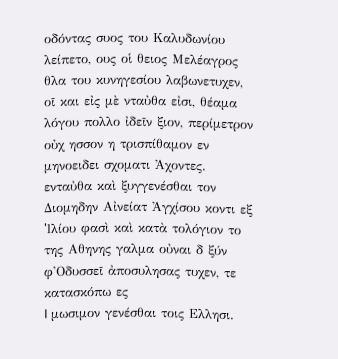οδόντας συος του Καλυδωνίου λείπετο, ους οἱ θειος Μελέαγρος θλα του κυνηγεσίου λαβωνετυχεν, οῖ και εἰς μὲ νταὐθα εἰσι, θέαμα λόγου πολλο ἰδεῖν ξιον, περίμετρον οὐχ ησσον η τρισπίθαμον εν μηνοειδει σχοματι Ἀχοντες.
ενταὐθα καὶ ξυγγενέσθαι τον Διομηδην Αἰνείατ Ἀγχίσου κοντι εξ 'lλίου φασὶ καὶ κατὰ τολόγιον το της Αθηνης γαλμα οὐναι δ ξύν φ'Οδυσσεῖ ἀποσυλησας τυχεν, τε κατασκόπω ες
I μωσιμον γενέσθαι τοις Ελλησι.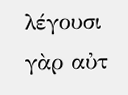λέγουσι γὰρ αὐτ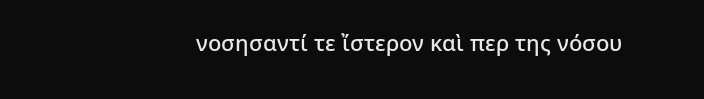νοσησαντί τε ἴστερον καὶ περ της νόσου